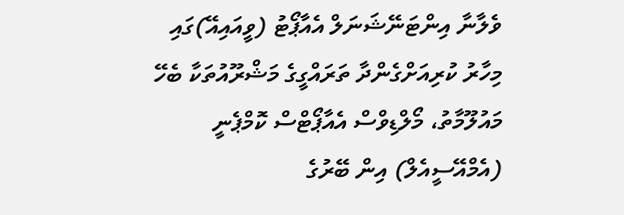ވެލާނާ އިންޓަނޭޝަނަލް އެއާޕޯޓު (ވީއައިއޭ)ގައި މިހާރު ކުރިއަށްގެންދާ ތަރައްގީގެ މަޝްރޫއުތަކާ ބެހޭ މައުލޫމާތު، މޯލްޑިވްސް އެއާޕޯޓްސް ކޮމްޕެނީ (އެމްއޭސީއެލް) އިން ބޭރުގެ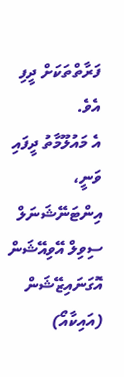ފަރާތްތަކަށް ދީފި އެވެ.
އެ މައުލޫމާތު ދީފައި ވަނީ، އިންޓަނޭޝަނަލް ސިވިލް އޭވިއޭޝަން އޮގަނައިޒޭޝަން (އައިކާއޯ)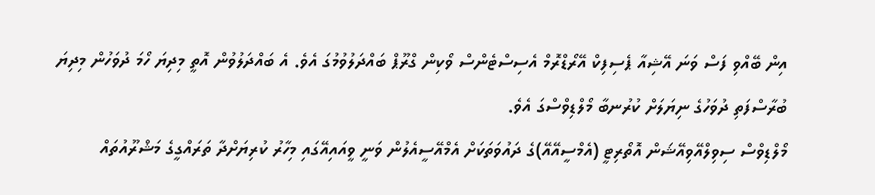އިން ބޭއްވި ފަސް ވަނަ އޭޝިއާ ޕެސިފިކް އޭރޯޑްރޮމް އެސިސްޓެންސް ވޯކިން ގްރޫޕް ބައްދަލުވުމުގަ އެވެ. އެ ބައްދަލުވުން އޮތީ މިދިޔަ ހޯމަ ދުވަހުން މިދިޔަ ބުރާސްފަތި ދުވަހުގެ ނިޔަލަށް ކުރުނބާ މޯލްޑިވްސްގަ އެވެ.
މޯލްޑިވްސް ސިވިލްއޭވިއޭޝަން އޮތޯރިޓީ (އެމްސީއޭއޭ)ގެ ދައުވަތަކަށް އެމްއޭސީއެލުން ވަނީ ވީއައިއޭގައި މިހާރު ކުރިޔަށްދާ ތަރައްގީގެ މަޝްރޫއުތައް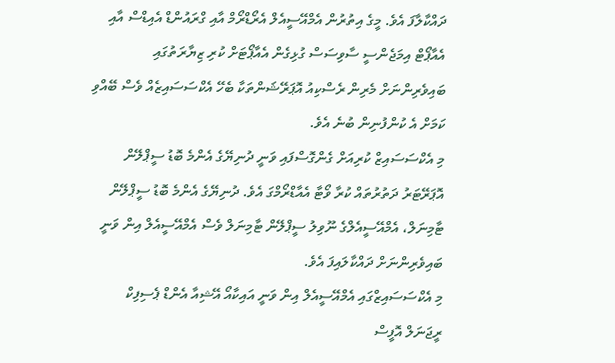ދައްކާލާފަ އެވެ. މީގެ އިތުރުން އެމްއޭސީއެލް އެރޯޑްރޯމް އާއި ގްރައުންޑް އެއިޑްސް އާއި އެއާޕޯޓް އިމަޖެންސީ ސާވިސަސް ގުޅިގެން އެއާޕޯޓަށް ކުރި ޒިޔާރަތުގައި ބައިވެރިންނަށް މެރިން ރެސްކިއު އޮޕަރޭޝަންތަކާ ބެހޭ އެކްސަސައިޒެއް ވެސް ބޭއްވި ކަމަށް އެ ކުންފުނިން ބުނެ އެވެ.
މި އެކްސަސައިޒް ކުރިއަށް ގެންގޮސްފައި ވަނީ ދުނިޔޭގެ އެންމެ ބޮޑު ސީޕްލޭން އޮޕަރޭޓަރު ދަތުރުތައް ކުރާ ވޯޓާ އެއާޑްރޯމްގަ އެވެ. ދުނިޔޭގެ އެންމެ ބޮޑު ސީޕްލޭން ޓާމިނަލް، އެމްއޭސީއެލްގެ ނޫވިލު ސީޕްލޭން ޓާމިނަލް ވެސް އެމްއޭސީއެލް އިން ވަނީ ބައިވެރިންނަށް ދައްކާލައިފަ އެވެ.
މި އެކްސަސައިޒްގައި އެމްއޭސީއެލް އިން ވަނީ އައިކާއޯ އޭޝިއާ އެންޑް ޕެސިފިކް ރީޖަނަލް އޮފީސް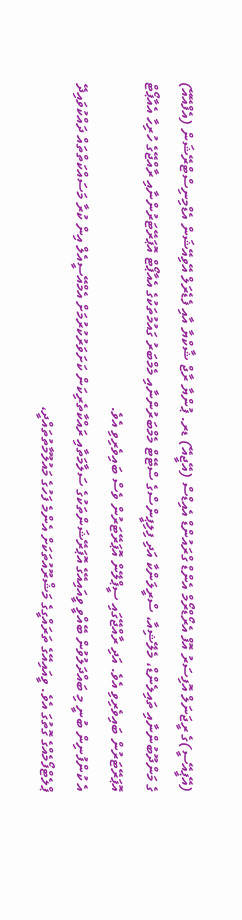(އޭޕީއޭސީ)ގެ ރީޖަނަލް އޮފިސަރު އޮފް އެރޯޑްރޯމް އެންޑް ގްރައުންޑް އެއިޑްސް (އޭޖީއޭ) ޑރ. ޕުންޔާ ރާޖް ޝާކްޔާ އާއި ފެޑެރަލް އޭވިއޭޝަން އެޑްމިނިސްޓްރޭޝަން (އެފްއޭއޭ) ގެ މަންދޫބުންނާއި ތައިލެންޑް، މެލޭޝިއާ، ސްރީލަންކާ އަދި ފިލިޕީންސްގެ ސްޓޭޓް މެމްބަރުންނާއި މެމްބަރު ގައުމުތަކުގެ އެއާޕޯޓް އޮޕަރޭޓަރުންނާއި ރާއްޖޭގެ ހުރިހާ އެއާޕޯޓް އޮޕަރޭޓަރުން ބައިވެރިވި އެވެ. އަދި ރާއްޖޭގައި ސީޕްލޭން އޮޕަރޭޓަރުން ވެސް ބައިވެރިވި އެވެ.
އެ ކުންފުނިން ބުނީ މި ބައްދަލުވުން ބޭއްވީ ވީއައިއޭގެ އޮޕަރޭޝަންތަކުގެ ސަލާމަތާއި ރައްކާތެރިކަން ކަށަވަރުކުރުމަށް އެމްއޭސީއެލް އިން ކުރާ މަސައްކަތްތައް ދައްކުވައިދޭ ޕްލެޓްފޯމެއްގެ ގޮތުގަ އެވެ. ވީއައިއޭގެ ތަރައްގީގެ މަޝްރޫއުތަކަށް އެންމެ ފަހުގެ މައުލޫމާތުތައްދީ،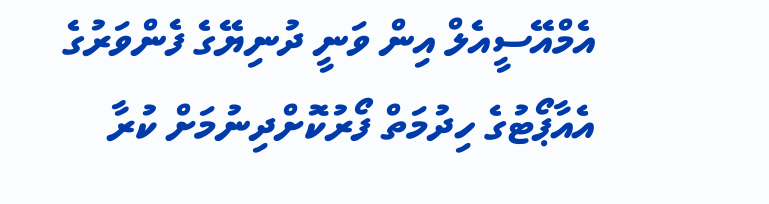އެމްއޭސީއެލް އިން ވަނީ ދުނިޔޭގެ ފެންވަރުގެ އެއާޕޯޓުގެ ހިދުމަތް ފޯރުކޮށްދިނުމަށް ކުރާ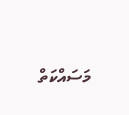މަސައްކަތް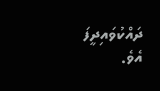ދައްކުވައިދީފަ އެވެ.